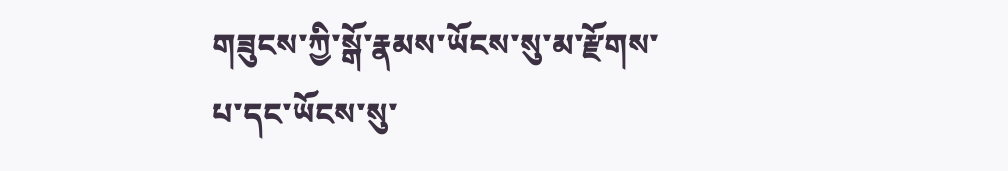གཟུངས་ཀྱི་སྒོ་རྣམས་ཡོངས་སུ་མ་རྫོགས་པ་དང་ཡོངས་སུ་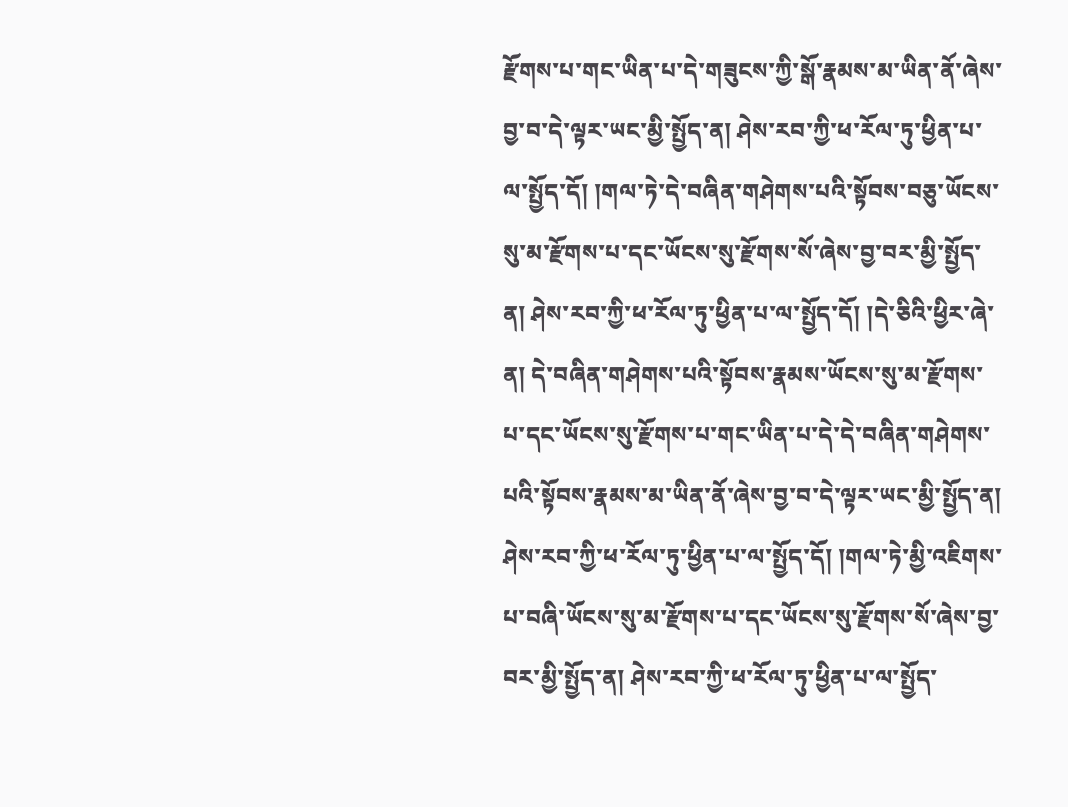རྫོགས་པ་གང་ཡིན་པ་དེ་གཟུངས་ཀྱི་སྒོ་རྣམས་མ་ཡིན་ནོ་ཞེས་བྱ་བ་དེ་ལྟར་ཡང་མྱི་སྤྱོད་ན། ཤེས་རབ་ཀྱི་ཕ་རོལ་ཏུ་ཕྱིན་པ་ལ་སྤྱོད་དོ། །གལ་ཏེ་དེ་བཞིན་གཤེགས་པའི་སྟོབས་བཅུ་ཡོངས་སུ་མ་རྫོགས་པ་དང་ཡོངས་སུ་རྫོགས་སོ་ཞེས་བྱ་བར་མྱི་སྤྱོད་ན། ཤེས་རབ་ཀྱི་ཕ་རོལ་ཏུ་ཕྱིན་པ་ལ་སྤྱོད་དོ། །དེ་ཅིའི་ཕྱིར་ཞེ་ན། དེ་བཞིན་གཤེགས་པའི་སྟོབས་རྣམས་ཡོངས་སུ་མ་རྫོགས་པ་དང་ཡོངས་སུ་རྫོགས་པ་གང་ཡིན་པ་དེ་དེ་བཞིན་གཤེགས་པའི་སྟོབས་རྣམས་མ་ཡིན་ནོ་ཞེས་བྱ་བ་དེ་ལྟར་ཡང་མྱི་སྤྱོད་ན། ཤེས་རབ་ཀྱི་ཕ་རོལ་ཏུ་ཕྱིན་པ་ལ་སྤྱོད་དོ། །གལ་ཏེ་མྱི་འཇིགས་པ་བཞི་ཡོངས་སུ་མ་རྫོགས་པ་དང་ཡོངས་སུ་རྫོགས་སོ་ཞེས་བྱ་བར་མྱི་སྤྱོད་ན། ཤེས་རབ་ཀྱི་ཕ་རོལ་ཏུ་ཕྱིན་པ་ལ་སྤྱོད་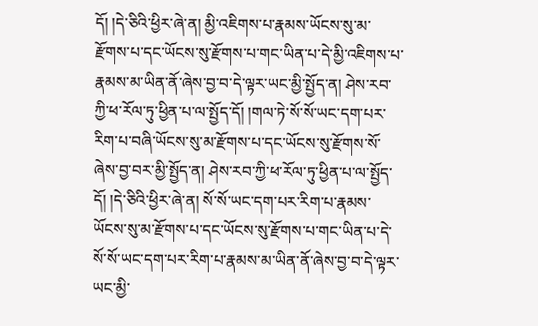དོ། །དེ་ཅིའི་ཕྱིར་ཞེ་ན། མྱི་འཇིགས་པ་རྣམས་ཡོངས་སུ་མ་རྫོགས་པ་དང་ཡོངས་སུ་རྫོགས་པ་གང་ཡིན་པ་དེ་མྱི་འཇིགས་པ་རྣམས་མ་ཡིན་ནོ་ཞེས་བྱ་བ་དེ་ལྟར་ཡང་མྱི་སྤྱོད་ན། ཤེས་རབ་ཀྱི་ཕ་རོལ་ཏུ་ཕྱིན་པ་ལ་སྤྱོད་དོ། །གལ་ཏེ་སོ་སོ་ཡང་དག་པར་རིག་པ་བཞི་ཡོངས་སུ་མ་རྫོགས་པ་དང་ཡོངས་སུ་རྫོགས་སོ་ཞེས་བྱ་བར་མྱི་སྤྱོད་ན། ཤེས་རབ་ཀྱི་ཕ་རོལ་ཏུ་ཕྱིན་པ་ལ་སྤྱོད་དོ། །དེ་ཅིའི་ཕྱིར་ཞེ་ན། སོ་སོ་ཡང་དག་པར་རིག་པ་རྣམས་ཡོངས་སུ་མ་རྫོགས་པ་དང་ཡོངས་སུ་རྫོགས་པ་གང་ཡིན་པ་དེ་སོ་སོ་ཡང་དག་པར་རིག་པ་རྣམས་མ་ཡིན་ནོ་ཞེས་བྱ་བ་དེ་ལྟར་ཡང་མྱི་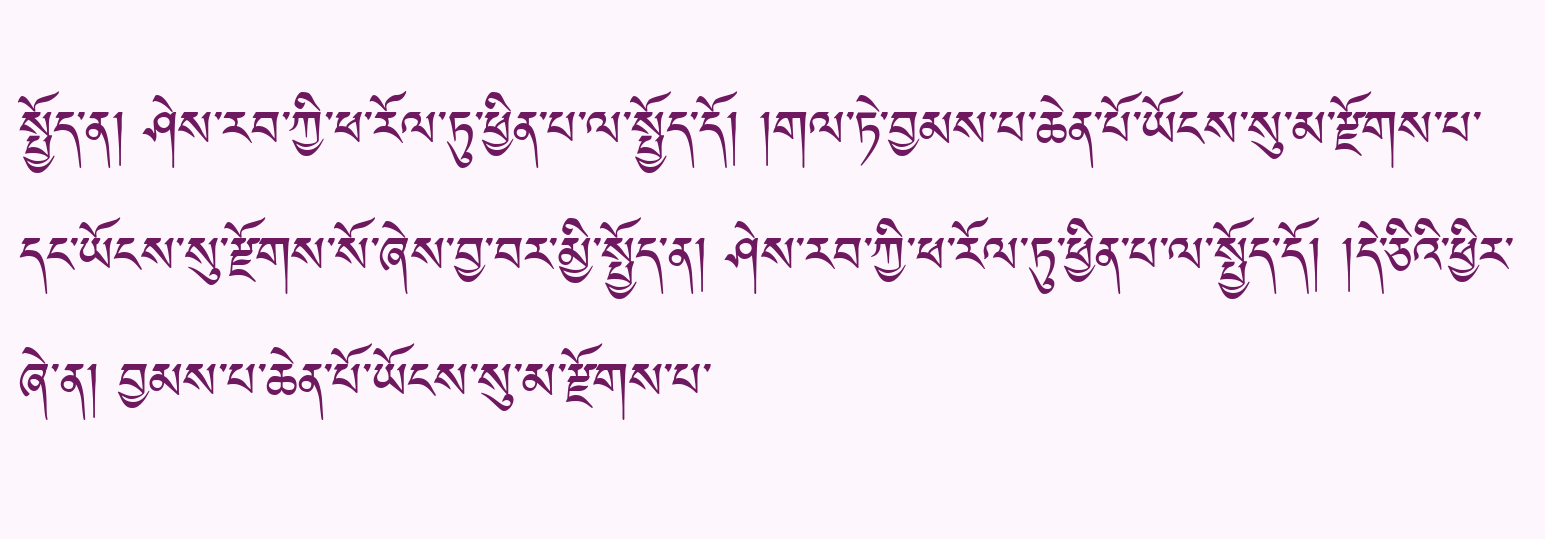སྤྱོད་ན། ཤེས་རབ་ཀྱི་ཕ་རོལ་ཏུ་ཕྱིན་པ་ལ་སྤྱོད་དོ། །གལ་ཏེ་བྱམས་པ་ཆེན་པོ་ཡོངས་སུ་མ་རྫོགས་པ་དང་ཡོངས་སུ་རྫོགས་སོ་ཞེས་བྱ་བར་མྱི་སྤྱོད་ན། ཤེས་རབ་ཀྱི་ཕ་རོལ་ཏུ་ཕྱིན་པ་ལ་སྤྱོད་དོ། །དེ་ཅིའི་ཕྱིར་ཞེ་ན། བྱམས་པ་ཆེན་པོ་ཡོངས་སུ་མ་རྫོགས་པ་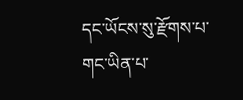དང་ཡོངས་སུ་རྫོགས་པ་གང་ཡིན་པ་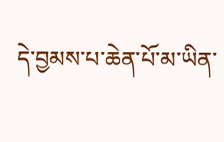དེ་བྱམས་པ་ཆེན་པོ་མ་ཡིན་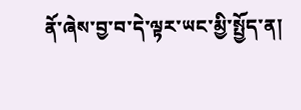ནོ་ཞེས་བྱ་བ་དེ་ལྟར་ཡང་མྱི་སྤྱོད་ན།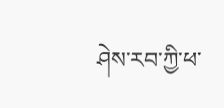ཤེས་རབ་ཀྱི་ཕ་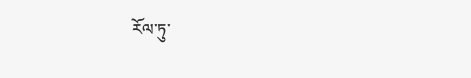རོལ་ཏུ་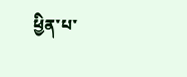ཕྱིན་པ་